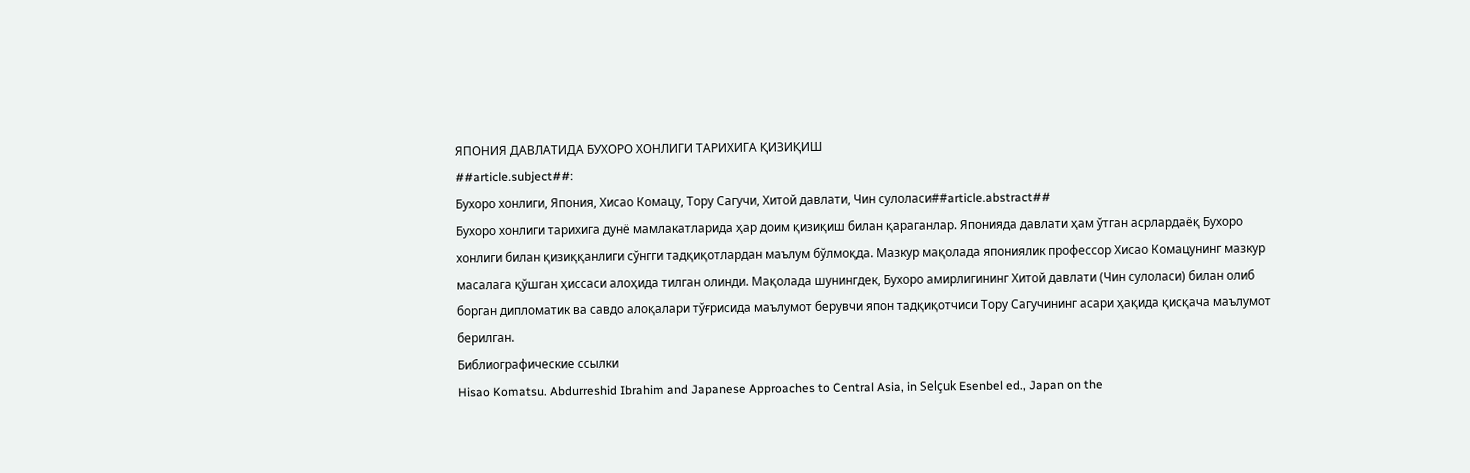ЯПОНИЯ ДАВЛАТИДА БУХОРО ХОНЛИГИ ТАРИХИГА ҚИЗИҚИШ
##article.subject##:
Бухоро хонлиги, Япония, Хисао Комацу, Тору Сагучи, Хитой давлати, Чин сулоласи##article.abstract##
Бухоро хонлиги тарихига дунё мамлакатларида ҳар доим қизиқиш билан қараганлар. Японияда давлати ҳам ўтган асрлардаёқ Бухоро хонлиги билан қизиққанлиги сўнгги тадқиқотлардан маълум бўлмоқда. Мазкур мақолада япониялик профессор Хисао Комацунинг мазкур масалага қўшган ҳиссаси алоҳида тилган олинди. Мақолада шунингдек, Бухоро амирлигининг Хитой давлати (Чин сулоласи) билан олиб борган дипломатик ва савдо алоқалари тўғрисида маълумот берувчи япон тадқиқотчиси Тору Сагучининг асари ҳақида қисқача маълумот берилган.
Библиографические ссылки
Hisao Komatsu. Abdurreshid Ibrahim and Japanese Approaches to Central Asia, in Selçuk Esenbel ed., Japan on the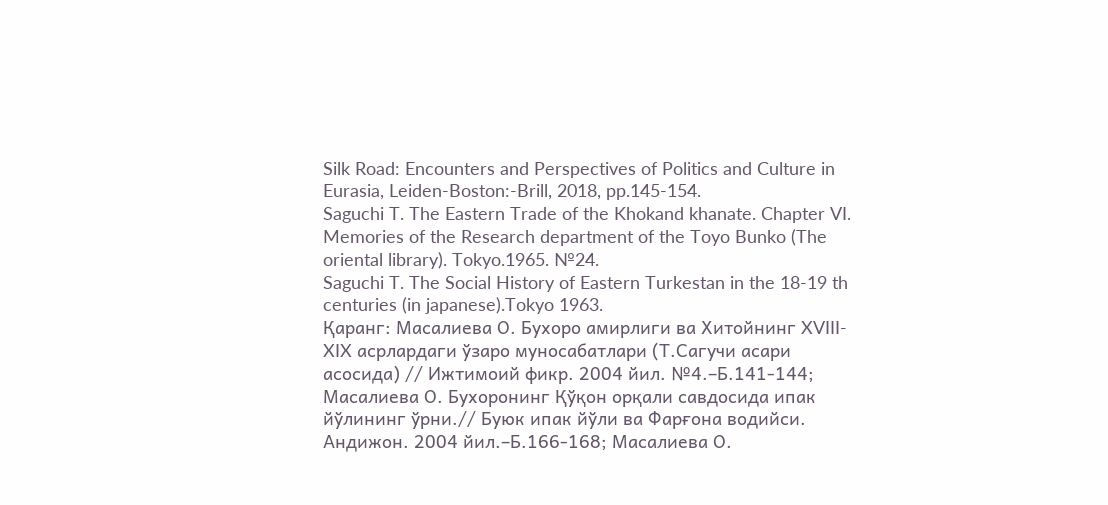Silk Road: Encounters and Perspectives of Politics and Culture in Eurasia, Leiden-Boston:-Brill, 2018, pp.145-154.
Saguchi T. The Eastern Trade of the Khokand khanate. Chapter VI. Memories of the Research department of the Toyo Bunko (The oriental library). Tokyo.1965. №24.
Saguchi T. The Social History of Eastern Turkestan in the 18-19 th centuries (in japanese).Tokyo 1963.
Қаранг: Масалиева О. Бухоро амирлиги ва Хитойнинг XVIII-XIX асрлардаги ўзаро муносабатлари (Т.Сагучи асари асосида) // Ижтимоий фикр. 2004 йил. №4.–Б.141-144; Масалиева О. Бухоронинг Қўқон орқали савдосида ипак йўлининг ўрни.// Буюк ипак йўли ва Фарғона водийси. Андижон. 2004 йил.–Б.166-168; Масалиева О.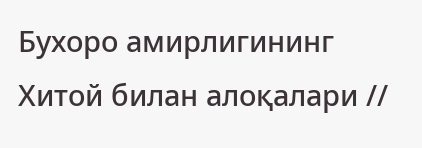Бухоро амирлигининг Хитой билан алоқалари //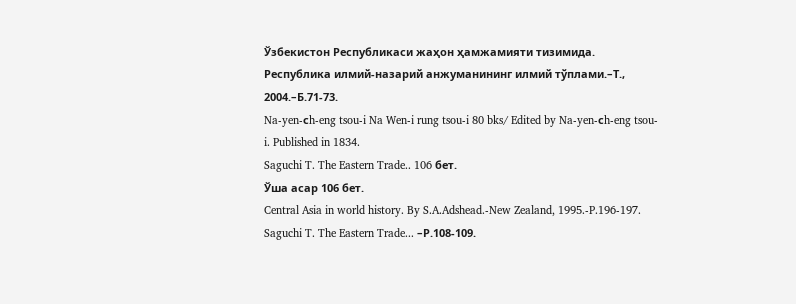Ўзбекистон Республикаси жаҳон ҳамжамияти тизимида. Республика илмий-назарий анжуманининг илмий тўплами.–Т., 2004.–Б.71-73.
Na-yen-сh-eng tsou-i Na Wen-i rung tsou-i 80 bks/ Edited by Na-yen-сh-eng tsou-i. Published in 1834.
Saguchi T. The Eastern Trade.. 106 бет.
Ўша асар 106 бет.
Central Asia in world history. By S.A.Adshead.-New Zealand, 1995.-P.196-197.
Saguchi T. The Eastern Trade... –Р.108-109.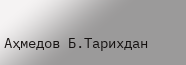Аҳмедов Б.Тарихдан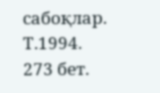сабоқлар. Т.1994. 273 бет.